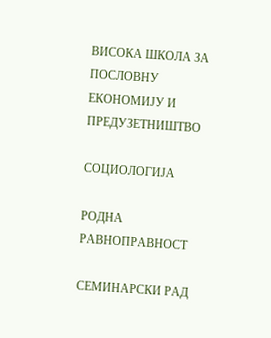ВИСОКА ШКОЛА ЗА ПОСЛОВНУ ЕКОНОМИЈУ И ПРЕДУЗЕТНИШТВО

СОЦИОЛОГИЈА

РОДНА РАВНОПРАВНОСТ

СЕМИНАРСКИ РАД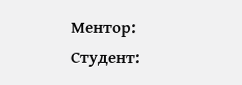Ментор:                                                         Студент: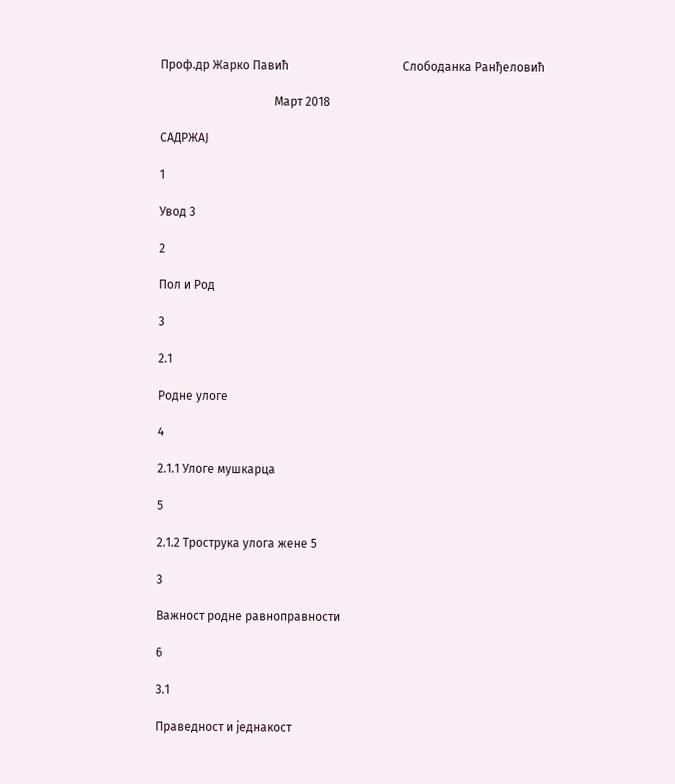Проф.др Жарко Павић                                      Слободанка Ранђеловић

                                      Март 2018

САДРЖАЈ

1

Увод 3

2

Пол и Род

3

2.1

Родне улоге

4

2.1.1 Улоге мушкарца

5

2.1.2 Трострука улога жене 5

3

Важност родне равноправности

6

3.1

Праведност и једнакост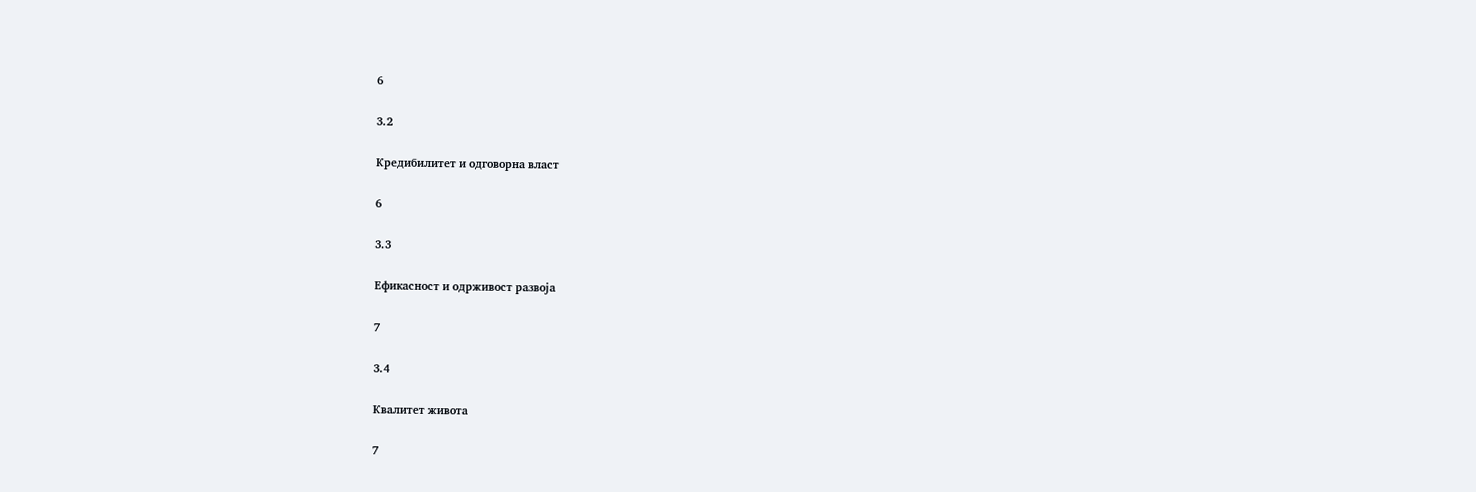6

3.2

Кредибилитет и одговорна власт

6

3.3

Ефикасност и одрживост развоја

7

3.4

Квалитет живота

7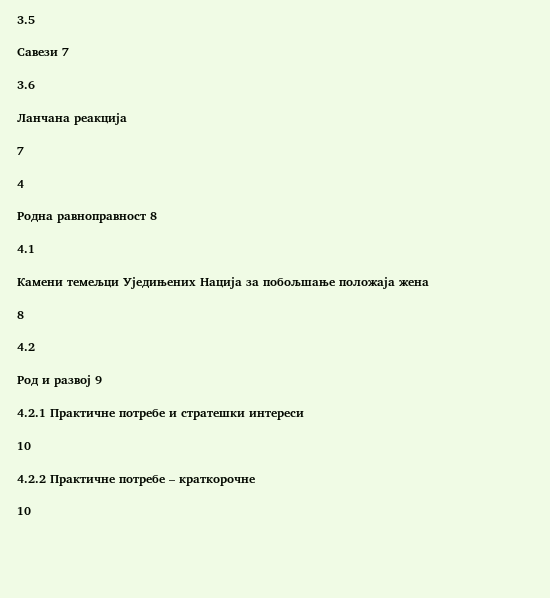3.5

Савези 7

3.6

Ланчана реакција

7

4

Родна равноправност 8

4.1

Камени темељци Уједињених Нација за побољшање положаја жена

8

4.2

Род и развој 9

4.2.1 Практичне потребе и стратешки интереси

10

4.2.2 Практичне потребе – краткорочне

10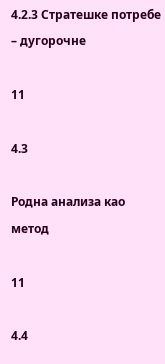4.2.3 Стратешке потребе – дугорочне

11

4.3

Родна анализа као метод

11

4.4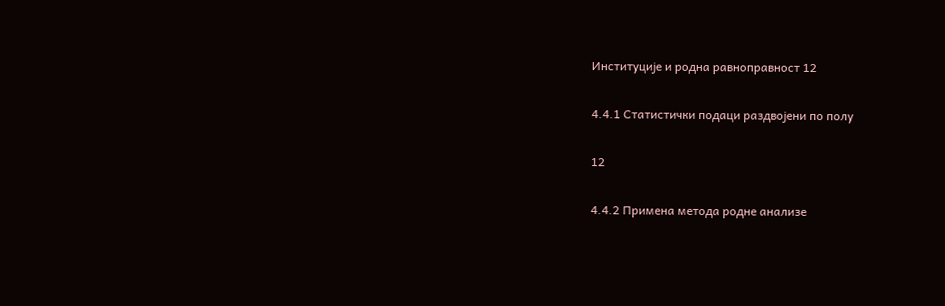Институције и родна равноправност 12

4.4.1 Статистички подаци раздвојени по полу

12

4.4.2 Примена метода родне анализе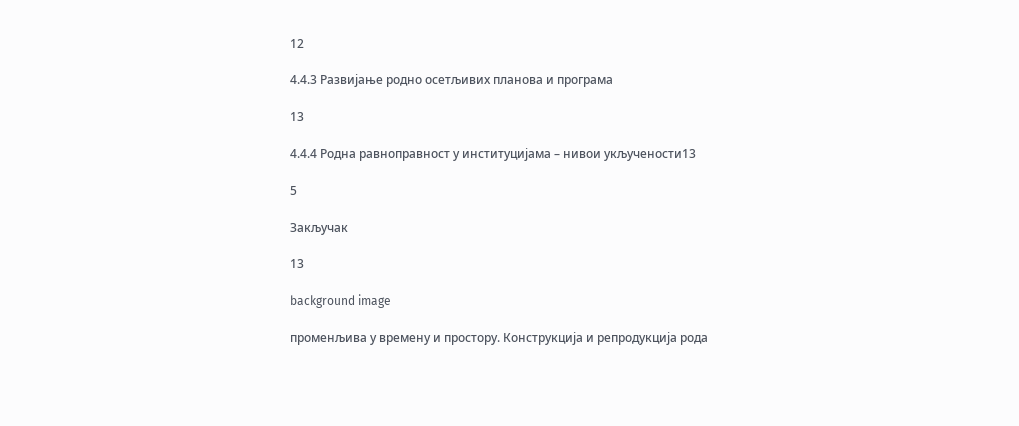12

4.4.3 Развијање родно осетљивих планова и програма

13

4.4.4 Родна равноправност у институцијама – нивои укључености13

5

Закључак

13

background image

променљива у времену и простору. Конструкција и репродукција рода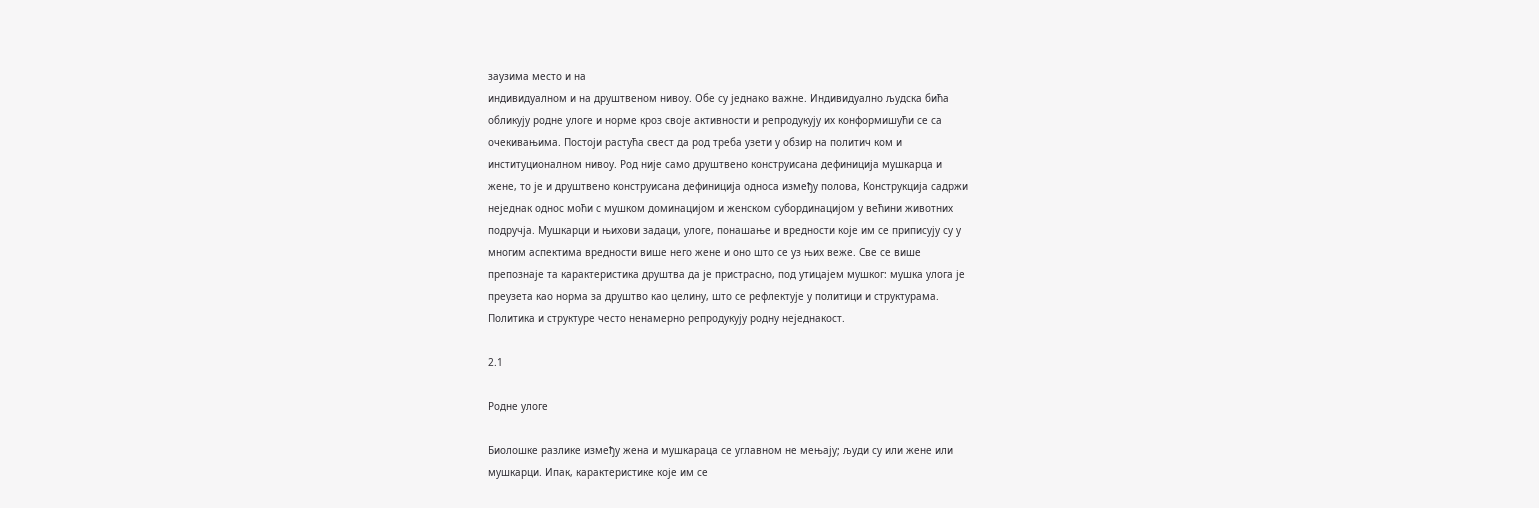заузима место и на
индивидуалном и на друштвеном нивоу. Обе су једнако важне. Индивидуално људска бића
обликују родне улоге и норме кроз своје активности и репродукују их конформишући се са
очекивањима. Постоји растућа свест да род треба узети у обзир на политич ком и
институционалном нивоу. Род није само друштвено конструисана дефиниција мушкарца и
жене, то је и друштвено конструисана дефиниција односа између полова, Конструкција садржи
неједнак однос моћи с мушком доминацијом и женском субординацијом у већини животних
подручја. Мушкарци и њихови задаци, улоге, понашање и вредности које им се приписују су у
многим аспектима вредности више него жене и оно што се уз њих веже. Све се више
препознаје та карактеристика друштва да је пристрасно, под утицајем мушког: мушка улога је
преузета као норма за друштво као целину, што се рефлектује у политици и структурама.
Политика и структуре често ненамерно репродукују родну неједнакост.

2.1

Родне улоге

Биолошке разлике између жена и мушкараца се углавном не мењају; људи су или жене или
мушкарци. Ипак, карактеристике које им се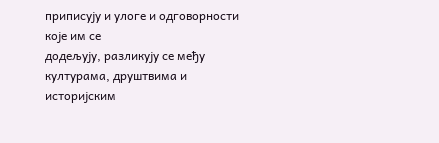приписују и улоге и одговорности које им се
додељују, разликују се међу културама, друштвима и историјским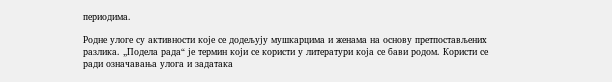периодима.

Родне улоге су активности које се додељују мушкарцима и женама на основу претпостављених
разлика. „Подела рада“ је термин који се користи у литератури која се бави родом. Користи се
ради означавања улога и задатака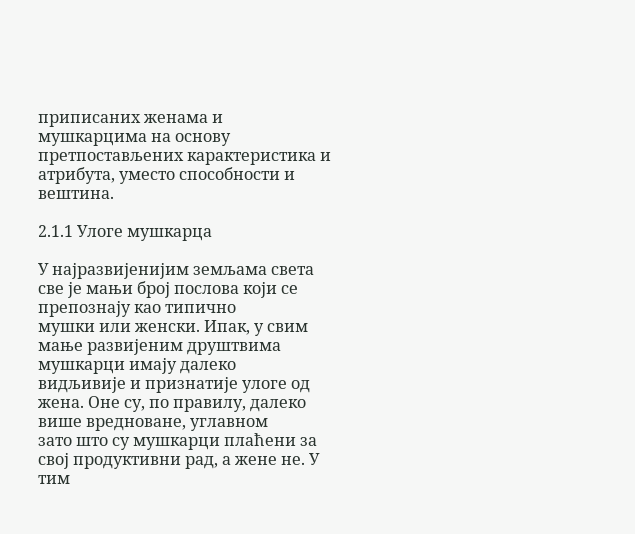приписаних женама и мушкарцима на основу
претпостављених карактеристика и атрибута, уместо способности и вештина.

2.1.1 Улоге мушкарца

У најразвијенијим земљама света све је мањи број послова који се препознају као типично
мушки или женски. Ипак, у свим мање развијеним друштвима мушкарци имају далеко
видљивије и признатије улоге од жена. Оне су, по правилу, далеко више вредноване, углавном
зато што су мушкарци плаћени за свој продуктивни рад, а жене не. У тим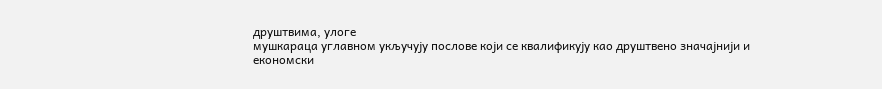друштвима, улоге
мушкараца углавном укључују послове који се квалификују као друштвено значајнији и
економски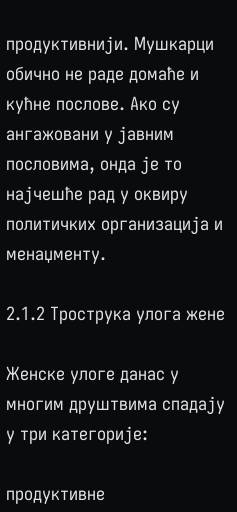продуктивнији. Мушкарци обично не раде домаће и кућне послове. Ако су
ангажовани у јавним пословима, онда је то најчешће рад у оквиру политичких организација и
менаџменту.

2.1.2 Трострука улога жене

Женске улоге данас у многим друштвима спадају у три категорије:

продуктивне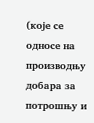(које се односе на производњу добара за потрошњу и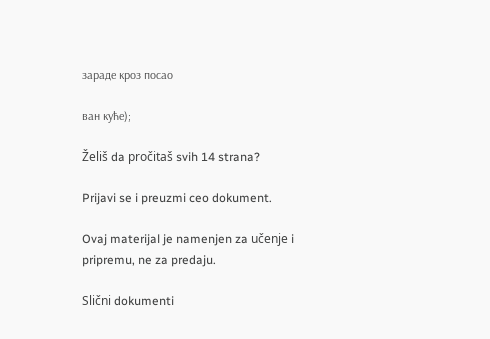зараде кроз посао

ван куће);

Želiš da pročitaš svih 14 strana?

Prijavi se i preuzmi ceo dokument.

Ovaj materijal je namenjen za učenje i pripremu, ne za predaju.

Slični dokumenti